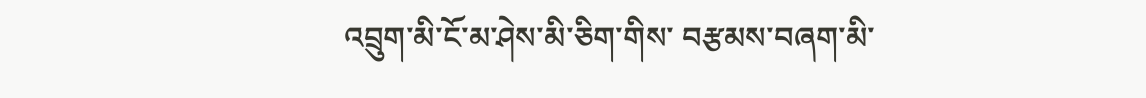འབྲུག་མི་ངོ་མ་ཤེས་མི་ཅིག་གིས་ བརྩམས་བཞག་མི་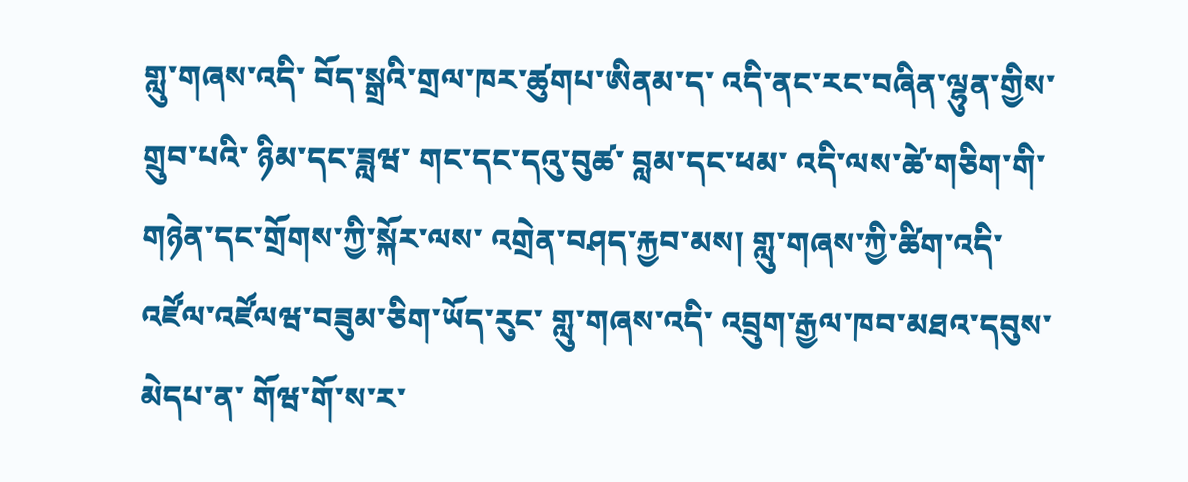གླུ་གཞས་འདི་ བོད་སྒྲའི་གྲལ་ཁར་ཚུགཔ་ཨིནམ་ད་ འདི་ནང་རང་བཞིན་ལྷུན་གྱིས་གྲུབ་པའི་ ཉིམ་དང་ཟླཝ་ གང་དང་དའུ་བུཚ་ བླམ་དང་ཕམ་ འདི་ལས་ཚེ་གཅིག་གི་གཉེན་དང་གྲོགས་ཀྱི་སྐོར་ལས་ འགྲེན་བཤད་རྐྱབ་མས། གླུ་གཞས་ཀྱི་ཚིག་འདི་ འཛོལ་འཛོལཝ་བཟུམ་ཅིག་ཡོད་རུང་ གླུ་གཞས་འདི་ འབྲུག་རྒྱལ་ཁབ་མཐའ་དབུས་མེདཔ་ན་ གོཝ་གོ་ས་ར་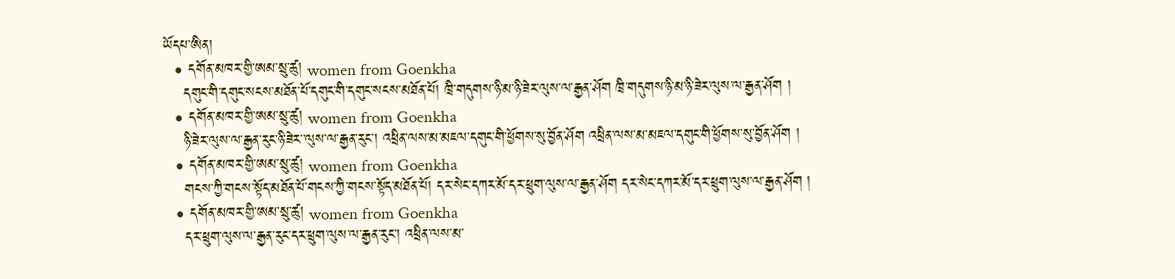ཡོདཔ་ཨིན།
  • དགོན་མཁར་གྱི་ཨམ་སྲུ་ཚུ། women from Goenkha
    དགུང་གི་དགུང་སངས་མཐོན་པོ་དགུང་གི་དགུང་སངས་མཐོན་པོ། ཁྲི་གདུགས་ཉི་མ་ཉི་ཟེར་ལུས་ལ་རྒྱན་ཤོག ཁྲི་གདུགས་ཉི་མ་ཉི་ཟེར་ལུས་ལ་རྒྱན་ཤོག །
  • དགོན་མཁར་གྱི་ཨམ་སྲུ་ཚུ། women from Goenkha
    ཉི་ཟེར་ལུས་ལ་རྒྱན་རུང་ཉི་ཟེར་་ལུས་ལ་རྒྱན་རུང་། འཕྲིན་ལས་མ་མཇལ་དགུང་གི་ཕྱོགས་སུ་བྱོན་ཤོག འཕྲིན་ལས་མ་མཇལ་དགུང་གི་ཕྱོགས་སུ་བྱོན་ཤོག །
  • དགོན་མཁར་གྱི་ཨམ་སྲུ་ཚུ། women from Goenkha
    གངས་ཀྱི་གངས་སྟོད་མཐོན་པོ་གངས་ཀྱི་གངས་སྟོད་མཐོན་པོ། དར་སེང་དཀར་མོ་དར་ཕྲུག་ལུས་ལ་རྒྱན་ཤོག དར་སེང་དཀར་མོ་དར་ཕྲུག་ལུས་ལ་རྒྱན་ཤོག །
  • དགོན་མཁར་གྱི་ཨམ་སྲུ་ཚུ། women from Goenkha
    དར་ཕྲུག་ལུས་ལ་རྒྱན་རུང་དར་ཕྲུག་ལུས་ལ་རྒྱན་རུང་། འཕྲིན་ལས་མ་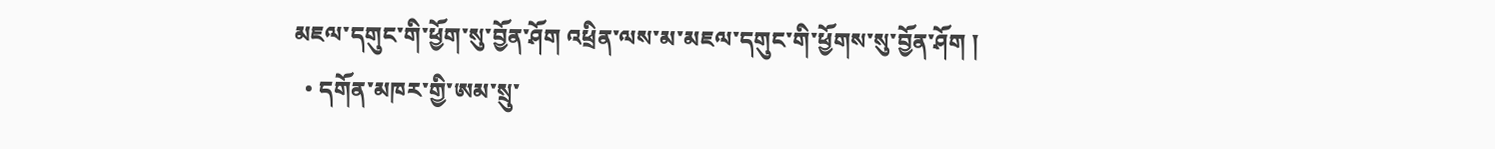མཇལ་དགུང་གི་ཕྱོག་སུ་བྱོན་ཤོག འཕྲིན་ལས་མ་མཇལ་དགུང་གི་ཕྱོགས་སུ་བྱོན་ཤོག །
  • དགོན་མཁར་གྱི་ཨམ་སྲུ་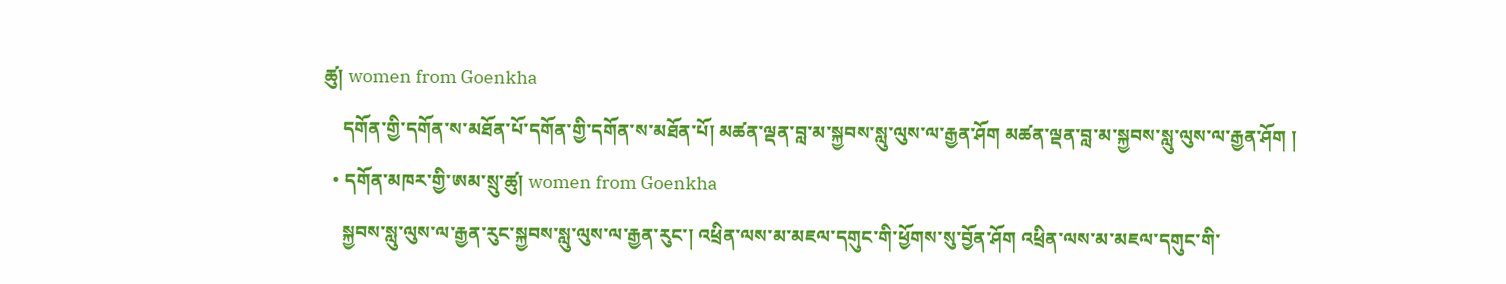ཚུ། women from Goenkha
    དགོན་གྱི་དགོན་ས་མཐོན་པོ་དགོན་གྱི་དགོན་ས་མཐོན་པོ། མཚན་ལྡན་བླ་མ་སྐྱབས་སླུ་ལུས་ལ་རྒྱན་ཤོག མཚན་ལྡན་བླ་མ་སྐྱབས་སླུ་ལུས་ལ་རྒྱན་ཤོག །
  • དགོན་མཁར་གྱི་ཨམ་སྲུ་ཚུ། women from Goenkha
    སྐྱབས་སླུ་ལུས་ལ་རྒྱན་རུང་སྐྱབས་སླུ་ལུས་ལ་རྒྱན་རུང་། འཕྲིན་ལས་མ་མཇལ་དགུང་གི་ཕྱོགས་སུ་བྱོན་ཤོག འཕྲིན་ལས་མ་མཇལ་དགུང་གི་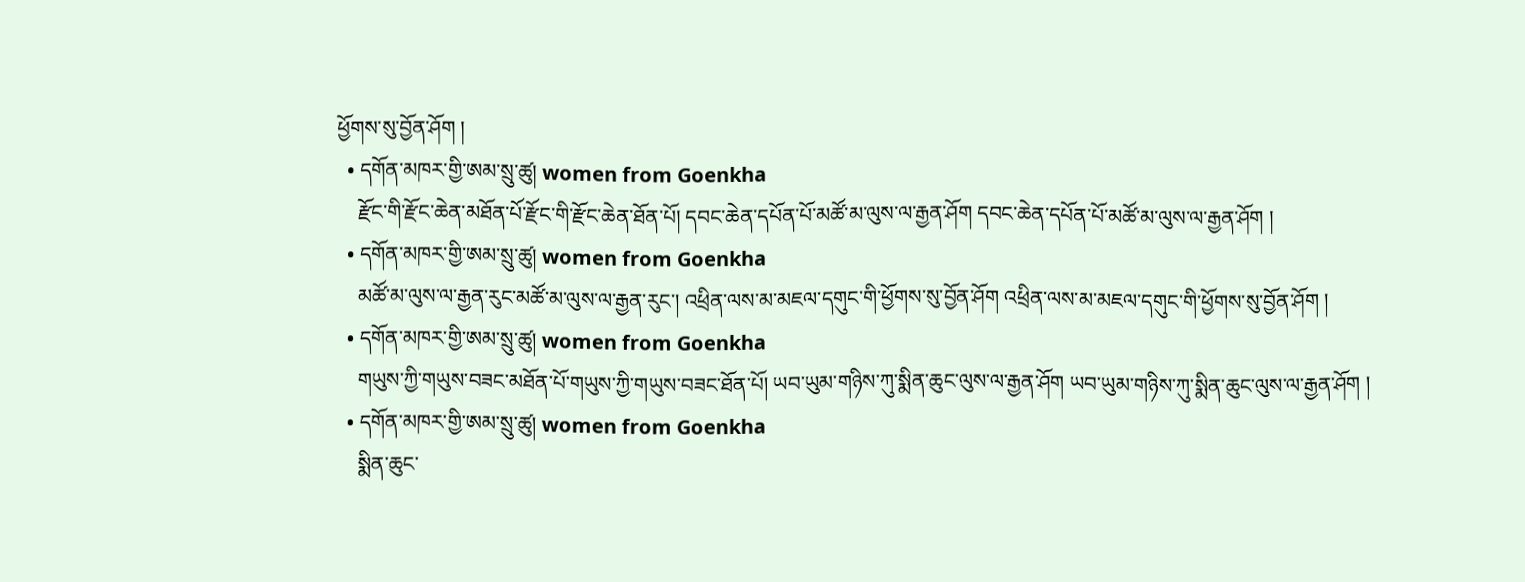ཕྱོགས་སུ་བྱོན་ཤོག །
  • དགོན་མཁར་གྱི་ཨམ་སྲུ་ཚུ། women from Goenkha
    རྫོང་གི་རྫོང་ཆེན་མཐོན་པོ་རྫོང་གི་རྫོང་ཆེན་ཐོན་པོ། དབང་ཆེན་དཔོན་པོ་མཚོ་མ་ལུས་ལ་རྒྱན་ཤོག དབང་ཆེན་དཔོན་པོ་མཚོ་མ་ལུས་ལ་རྒྱན་ཤོག །
  • དགོན་མཁར་གྱི་ཨམ་སྲུ་ཚུ། women from Goenkha
    མཚོ་མ་ལུས་ལ་རྒྱན་རུང་མཚོ་མ་ལུས་ལ་རྒྱན་རུང་། འཕྲིན་ལས་མ་མཇལ་དགུང་གི་ཕྱོགས་སུ་བྱོན་ཤོག འཕྲིན་ལས་མ་མཇལ་དགུང་གི་ཕྱོགས་སུ་བྱོན་ཤོག །
  • དགོན་མཁར་གྱི་ཨམ་སྲུ་ཚུ། women from Goenkha
    གཡུས་ཀྱི་གཡུས་བཟང་མཐོན་པོ་གཡུས་ཀྱི་གཡུས་བཟང་ཐོན་པོ། ཡབ་ཡུམ་གཉིས་ཀུ་སྨིན་ཆུང་ལུས་ལ་རྒྱན་ཤོག ཡབ་ཡུམ་གཉིས་ཀུ་སྨིན་ཆུང་ལུས་ལ་རྒྱན་ཤོག །
  • དགོན་མཁར་གྱི་ཨམ་སྲུ་ཚུ། women from Goenkha
    སྨིན་ཆུང་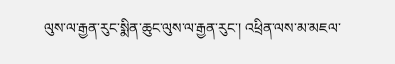ལུས་ལ་རྒྱན་རུང་སྨིན་ཆུང་ལུས་ལ་རྒྱན་རུང་། འཕྲིན་ལས་མ་མཇལ་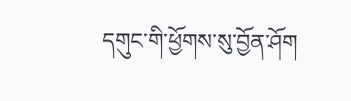དགུང་གི་ཕྱོགས་སུ་བྱོན་ཤོག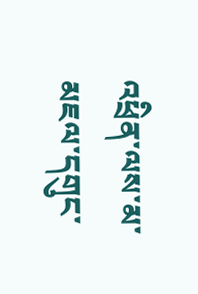འཕྲིན་ལས་མ་མཇལ་དགུང་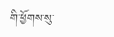གི་ཕྱོགས་སུ་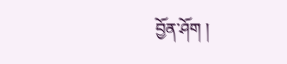བྱོན་ཤོག །